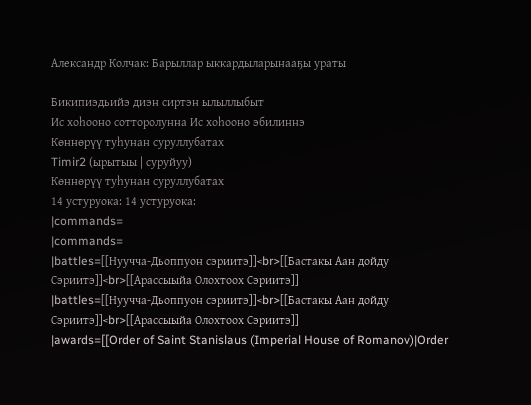Александр Колчак: Барыллар ыккардыларынааҕы ураты

Бикипиэдьийэ диэн сиртэн ылыллыбыт
Ис хоһооно сотторолунна Ис хоһооно эбилиннэ
Көннөрүү туһунан суруллубатах
Timir2 (ырытыы | суруйуу)
Көннөрүү туһунан суруллубатах
14 устуруока: 14 устуруока:
|commands=
|commands=
|battles=[[Нуучча-Дьоппуон сэриитэ]]<br>[[Бастакы Аан дойду Сэриитэ]]<br>[[Арассыыйа Олохтоох Сэриитэ]]
|battles=[[Нуучча-Дьоппуон сэриитэ]]<br>[[Бастакы Аан дойду Сэриитэ]]<br>[[Арассыыйа Олохтоох Сэриитэ]]
|awards=[[Order of Saint Stanislaus (Imperial House of Romanov)|Order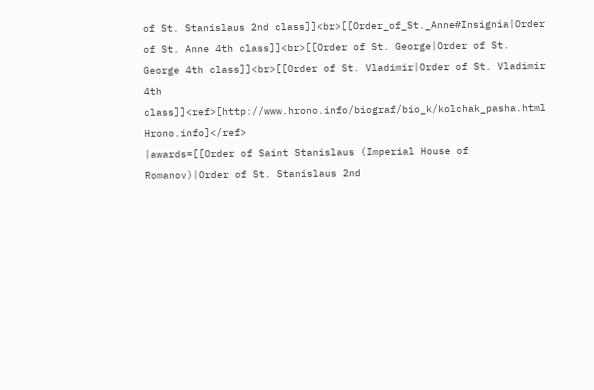of St. Stanislaus 2nd class]]<br>[[Order_of_St._Anne#Insignia|Order of St. Anne 4th class]]<br>[[Order of St. George|Order of St. George 4th class]]<br>[[Order of St. Vladimir|Order of St. Vladimir 4th class]]<ref>[http://www.hrono.info/biograf/bio_k/kolchak_pasha.html Hrono.info]</ref>
|awards=[[Order of Saint Stanislaus (Imperial House of Romanov)|Order of St. Stanislaus 2nd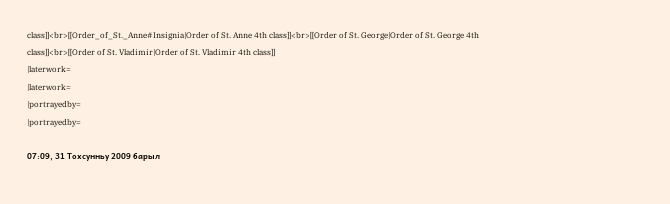class]]<br>[[Order_of_St._Anne#Insignia|Order of St. Anne 4th class]]<br>[[Order of St. George|Order of St. George 4th class]]<br>[[Order of St. Vladimir|Order of St. Vladimir 4th class]]
|laterwork=
|laterwork=
|portrayedby=
|portrayedby=

07:09, 31 Тохсунньу 2009 барыл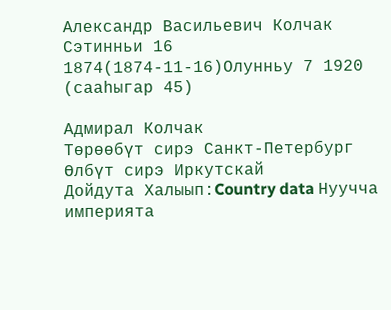Александр Васильевич Колчак
Сэтинньи 16 1874(1874-11-16)Олунньу 7 1920 (сааhыгар 45)

Адмирал Колчак
Төрөөбүт сирэ Санкт-Петербург
Өлбүт сирэ Иркутскай
Дойдута Халыып:Country data Нуучча империята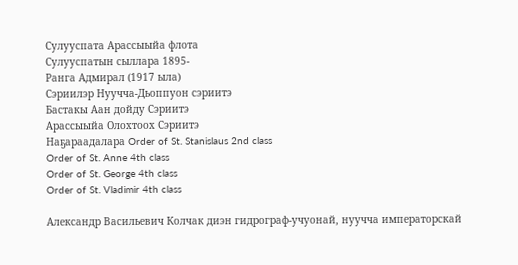Сулууспата Арассыыйа флота
Сулууспатын сыллара 1895-
Ранга Адмирал (1917 ыла)
Сэриилэр Нуучча-Дьоппуон сэриитэ
Бастакы Аан дойду Сэриитэ
Арассыыйа Олохтоох Сэриитэ
Наҕараадалара Order of St. Stanislaus 2nd class
Order of St. Anne 4th class
Order of St. George 4th class
Order of St. Vladimir 4th class

Александр Васильевич Колчак диэн гидрограф-учуонай, нуучча императорскай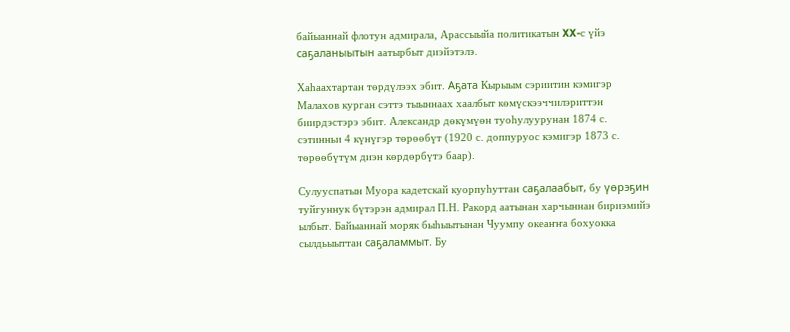байыаннай флотун адмирала, Арассыыйа политикатын XX-с үйэ саҕаланыытын аатырбыт диэйэтэлэ.

Хаһаахтартан төрдүлээх эбит. Аҕата Кырыым сэриитин кэмигэр Малахов курган сэттэ тыыннаах хаалбыт көмүскээччилэриттэн биирдэстэрэ эбит. Александр дөкүмүөн туоһулуурунан 1874 с. сэтинньи 4 күнүгэр төрөөбүт (1920 с. доппуруос кэмигэр 1873 с. төрөөбүтүм диэн көрдөрбүтэ баар).

Сулууспатын Муора кадетскай куорпуһуттан саҕалаабыт, бу үөрэҕин туйгуннук бүтэрэн адмирал П.Н. Ракорд аатынан харчыннан бириэмийэ ылбыт. Байыаннай моряк быһыытынан Чуумпу океаҥҥа бохуокка сылдьыыттан саҕаламмыт. Бу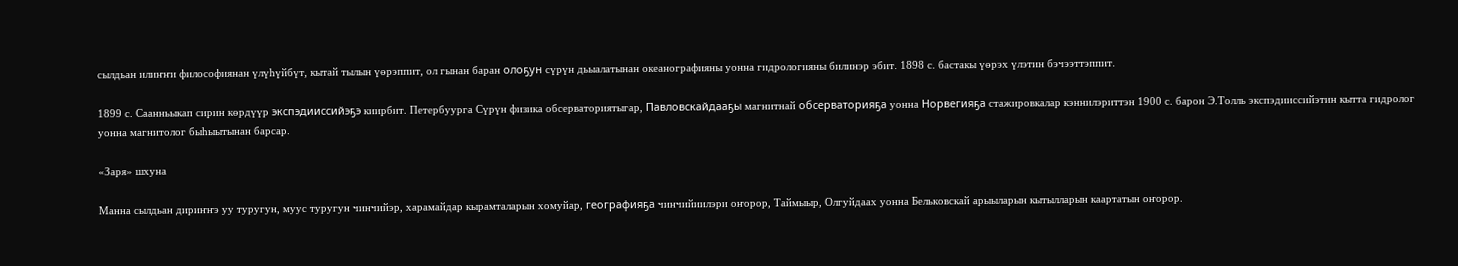сылдьан илиҥҥи философиянан үлүһүйбүт, кытай тылын үөрэппит, ол гынан баран олоҕун сүрүн дьыалатынан океанографияны уонна гидрологияны билинэр эбит. 1898 с. бастакы үөрэх үлэтин бэчээттэппит.

1899 с. Саанньыкап сирин көрдүүр экспэдииссийэҕэ киирбит. Петербуурга Сүрүн физика обсерваториятыгар, Павловскайдааҕы магнитнай обсерваторияҕа уонна Норвегияҕа стажировкалар кэннилэриттэн 1900 с. барон Э.Толль экспэдииссийэтин кытта гидролог уонна магнитолог быһыытынан барсар.

«Заря» шхуна

Манна сылдьан дириҥҥэ уу туругун, муус туругун чинчийэр, харамайдар кырамталарын хомуйар, географияҕа чинчийиилэри оҥорор, Таймыыр, Олгуйдаах уонна Бельковскай арыыларын кытылларын каартатын оҥорор.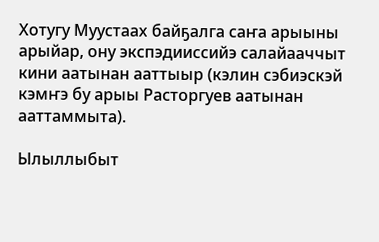Хотугу Муустаах байҕалга саҥа арыыны арыйар, ону экспэдииссийэ салайааччыт кини аатынан ааттыыр (кэлин сэбиэскэй кэмҥэ бу арыы Расторгуев аатынан ааттаммыта).

Ылыллыбыт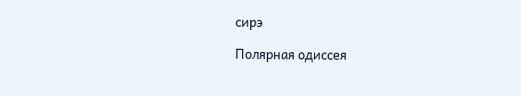сирэ

Полярная одиссея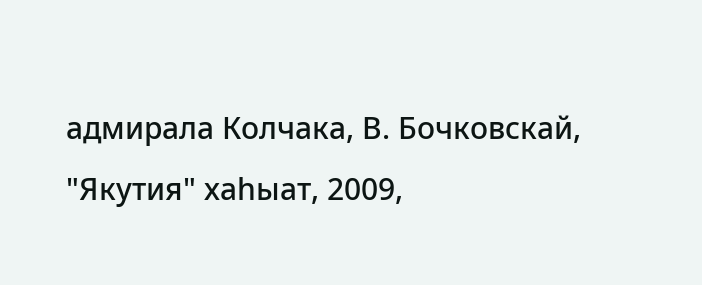адмирала Колчака, В. Бочковскай, "Якутия" хаһыат, 2009,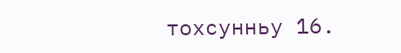тохсунньу 16.